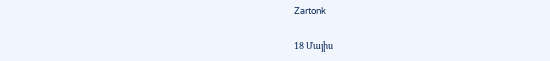Zartonk

18 Մայիս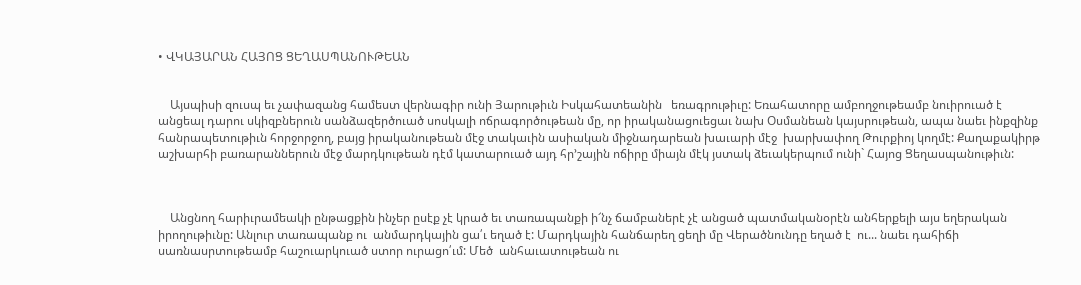• ՎԿԱՅԱՐԱՆ ՀԱՅՈՑ ՑԵՂԱՍՊԱՆՈՒԹԵԱՆ


    Այսպիսի զուսպ եւ չափազանց համեստ վերնագիր ունի Յարութիւն Իսկահատեանին   եռագրութիւը: Եռահատորը ամբողջութեամբ նուիրուած է անցեալ դարու սկիզբներուն սանձազերծուած սոսկալի ոճրագործութեան մը, որ իրականացուեցաւ նախ Օսմանեան կայսրութեան, ապա նաեւ ինքզինք  հանրապետութիւն հորջորջող, բայց իրականութեան մէջ տակաւին ասիական միջնադարեան խաւարի մէջ  խարխափող Թուրքիոյ կողմէ: Քաղաքակիրթ աշխարհի բառարաններուն մէջ մարդկութեան դէմ կատարուած այդ հր՚շային ոճիրը միայն մէկ յստակ ձեւակերպում ունի` Հայոց Ցեղասպանութիւն:



    Անցնող հարիւրամեակի ընթացքին ինչեր ըսէք չէ կրած եւ տառապանքի ի՜նչ ճամբաներէ չէ անցած պատմականօրէն անհերքելի այս եղերական  իրողութիւնը: Անլուր տառապանք ու  անմարդկային ցա՛ւ եղած է: Մարդկային հանճարեղ ցեղի մը Վերածնունդը եղած է  ու... նաեւ դահիճի սառնասրտութեամբ հաշուարկուած ստոր ուրացո՛ւմ: Մեծ  անհաւատութեան ու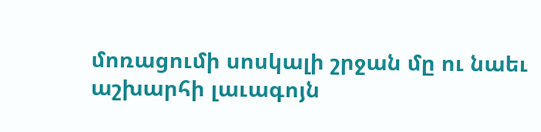մոռացումի սոսկալի շրջան մը ու նաեւ աշխարհի լաւագոյն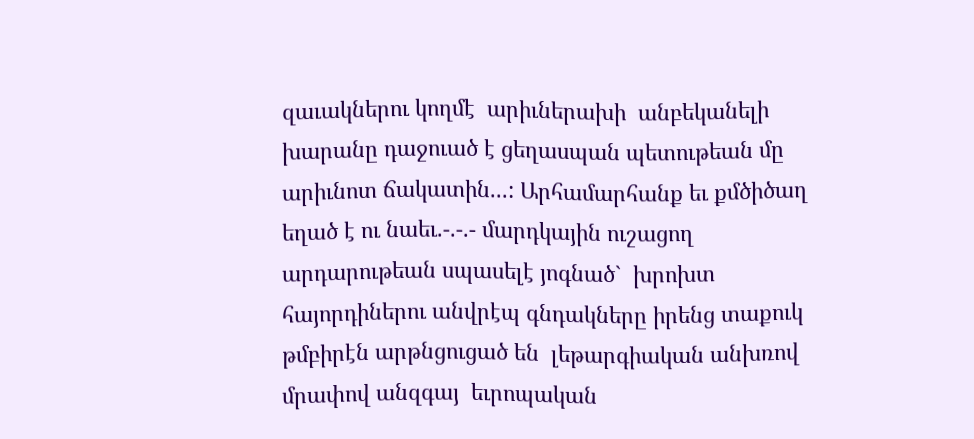զաւակներու կողմէ  արիւներախի  անբեկանելի խարանը դաջուած է ցեղասպան պետութեան մը արիւնոտ ճակատին...: Արհամարհանք եւ քմծիծաղ եղած է ու նաեւ.-.-.- մարդկային ուշացող արդարութեան սպասելէ յոգնած`  խրոխտ հայորդիներու անվրէպ գնդակները իրենց տաքուկ  թմբիրէն արթնցուցած են  լեթարգիական անխռով մրափով անզգայ  եւրոպական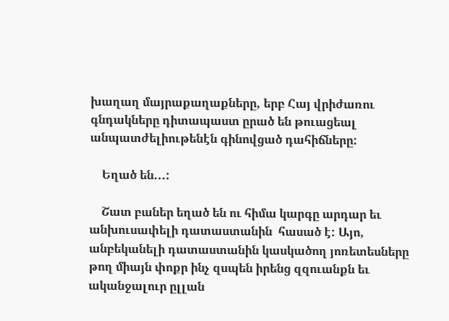խաղաղ մայրաքաղաքները, երբ Հայ վրիժառու գնդակները դիտապաստ ըրած են թուացեալ անպատժելիութենէն գինովցած դահիճները:

    Եղած են...:

    Շատ բաներ եղած են ու հիմա կարգը արդար եւ անխուսափելի դատաստանին  հասած է: Այո, անբեկանելի դատաստանին կասկածող յոռետեսները թող միայն փոքր ինչ զսպեն իրենց զզուանքն եւ ականջալուր ըլլան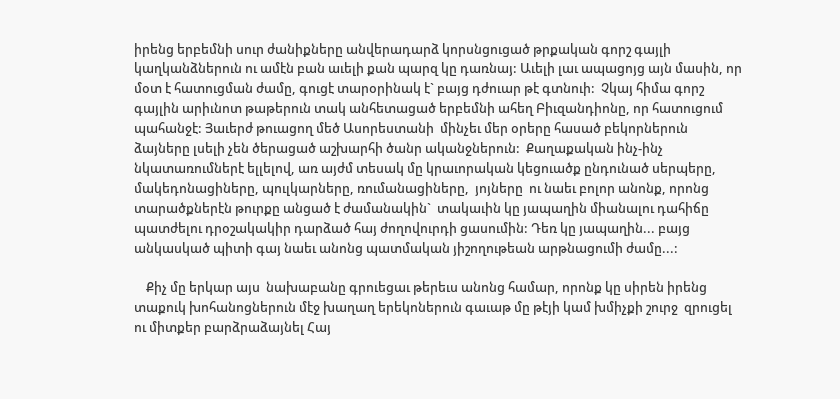իրենց երբեմնի սուր ժանիքները անվերադարձ կորսնցուցած թրքական գորշ գայլի կաղկանձներուն ու ամէն բան աւելի քան պարզ կը դառնայ: Աւելի լաւ ապացոյց այն մասին, որ մօտ է հատուցման ժամը, գուցէ տարօրինակ է` բայց դժուար թէ գտնուի:  Չկայ հիմա գորշ գայլին արիւնոտ թաթերուն տակ անհետացած երբեմնի ահեղ Բիւզանդիոնը, որ հատուցում պահանջէ: Յաւերժ թուացող մեծ Ասորեստանի  մինչեւ մեր օրերը հասած բեկորներուն ձայները լսելի չեն ծերացած աշխարհի ծանր ականջներուն:  Քաղաքական ինչ-ինչ նկատառումներէ ելլելով, առ այժմ տեսակ մը կրաւորական կեցուածք ընդունած սերպերը, մակեդոնացիները, պուլկարները, ռումանացիները,  յոյները  ու նաեւ բոլոր անոնք, որոնց տարածքներէն թուրքը անցած է ժամանակին`  տակաւին կը յապաղին միանալու դահիճը պատժելու դրօշակակիր դարձած հայ ժողովուրդի ցասումին: Դեռ կը յապաղին... բայց անկասկած պիտի գայ նաեւ անոնց պատմական յիշողութեան արթնացումի ժամը...:

    Քիչ մը երկար այս  նախաբանը գրուեցաւ թերեւս անոնց համար, որոնք կը սիրեն իրենց տաքուկ խոհանոցներուն մէջ խաղաղ երեկոներուն գաւաթ մը թէյի կամ խմիչքի շուրջ  զրուցել ու միտքեր բարձրաձայնել Հայ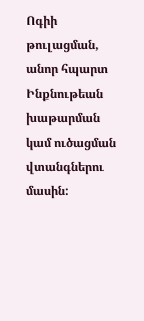Ոգիի թուլացման, անոր հպարտ Ինքնութեան  խաթարման  կամ ուծացման վտանգներու մասին: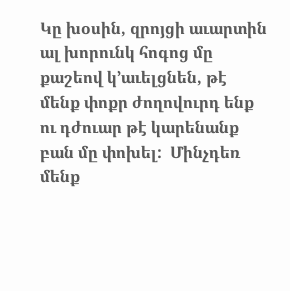Կը խօսին, զրոյցի աւարտին ալ խորունկ հոգոց մը  քաշեով կ’աւելցնեն, թէ մենք փոքր ժողովուրդ ենք ու դժուար թէ կարենանք բան մը փոխել:  Մինչդեռ մենք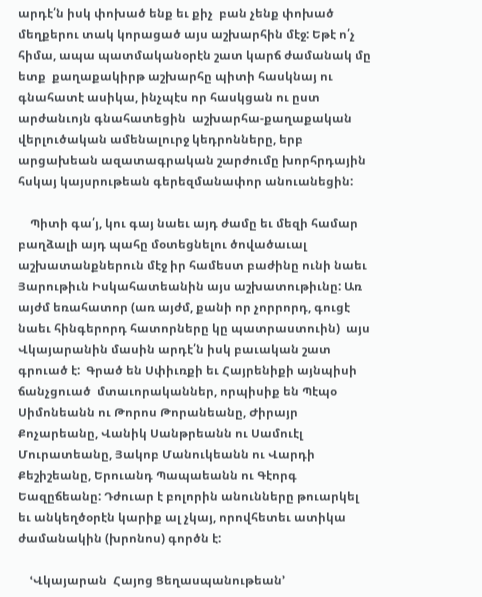արդէ՛ն իսկ փոխած ենք եւ քիչ  բան չենք փոխած մեղքերու տակ կորացած այս աշխարհին մէջ: Եթէ ո՛չ հիմա, ապա պատմականօրէն շատ կարճ ժամանակ մը ետք  քաղաքակիրթ աշխարհը պիտի հասկնայ ու գնահատէ ասիկա, ինչպէս որ հասկցան ու ըստ արժանւոյն գնահատեցին  աշխարհա-քաղաքական վերլուծական ամենալուրջ կեդրոնները, երբ արցախեան ազատագրական շարժումը խորհրդային հսկայ կայսրութեան գերեզմանափոր անուանեցին:

    Պիտի գա՛յ, կու գայ նաեւ այդ ժամը եւ մեզի համար բաղձալի այդ պահը մօտեցնելու ծովածաւալ աշխատանքներուն մէջ իր համեստ բաժինը ունի նաեւ Յարութիւն Իսկահատեանին այս աշխատութիւնը: Առ այժմ եռահատոր (առ այժմ, քանի որ չորրորդ, գուցէ նաեւ հինգերորդ հատորները կը պատրաստուին)  այս Վկայարանին մասին արդէ՛ն իսկ բաւական շատ գրուած է:  Գրած են Սփիւռքի եւ Հայրենիքի այնպիսի  ճանչցուած  մտաւորականներ, որպիսիք են Պէպօ Սիմոնեանն ու Թորոս Թորանեանը, Ժիրայր Քոչարեանը, Վանիկ Սանթրեանն ու Սամուէլ Մուրատեանը, Յակոբ Մանուկեանն ու Վարդի Քեշիշեանը, Երուանդ Պապաեանն ու Գէորգ Եազըճեանը: Դժուար է բոլորին անունները թուարկել  եւ անկեղծօրէն կարիք ալ չկայ, որովհետեւ ատիկա ժամանակին (խրոնոս) գործն է:

    ՙՎկայարան  Հայոց Ցեղասպանութեան՚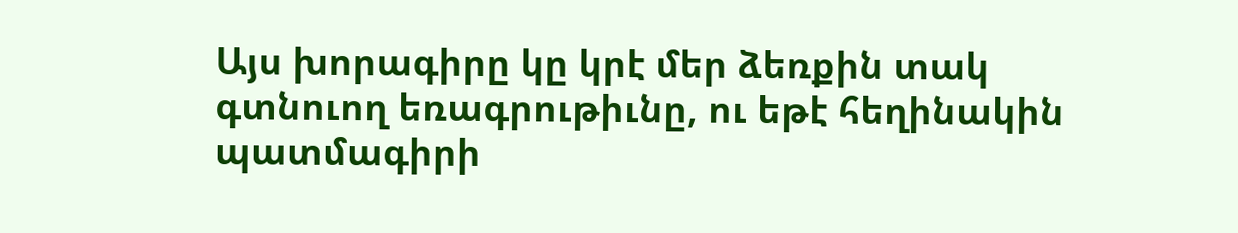Այս խորագիրը կը կրէ մեր ձեռքին տակ գտնուող եռագրութիւնը, ու եթէ հեղինակին պատմագիրի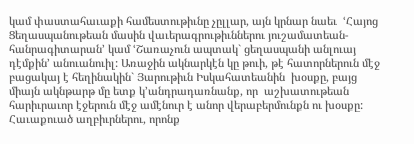կամ փաստահաւաքի համեստութիւնը չըլլար, այն կրնար նաեւ  ՙՀայոց Ցեղասպանութեան մասին վաւերագրութիւններու յուշամատեան-հանրագիտարան՚ կամ ՙՇառաչուն ապտակ` ցեղասպանի անլուայ դէմքին՚ անուանուիլ: Առաջին ակնարկէն կը թուի, թէ հատորներուն մէջ բացակայ է հեղինակին` Յարութիւն Իսկահատեանին  խօսքը, բայց միայն ակնթարթ մը ետք կ’անդրադառնանք, որ  աշխատութեան հարիւրաւոր էջերուն մէջ ամէնուր է անոր վերաբերմունքն ու խօսքը: Հաւաքուած աղբիւրներու, որոնք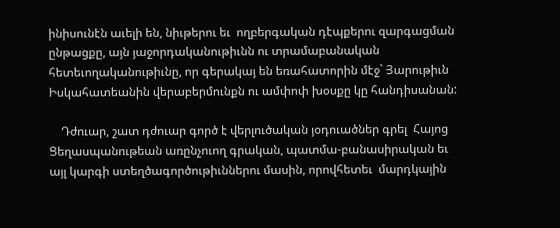ինիսունէն աւելի են, նիւթերու եւ  ողբերգական դէպքերու զարգացման ընթացքը, այն յաջորդականութիւնն ու տրամաբանական հետեւողականութիւնը, որ գերակայ են եռահատորին մէջ` Յարութիւն Իսկահատեանին վերաբերմունքն ու ամփոփ խօսքը կը հանդիսանան:

    Դժուար, շատ դժուար գործ է վերլուծական յօդուածներ գրել  Հայոց Ցեղասպանութեան առընչուող գրական, պատմա-բանասիրական եւ այլ կարգի ստեղծագործութիւններու մասին, որովհետեւ  մարդկային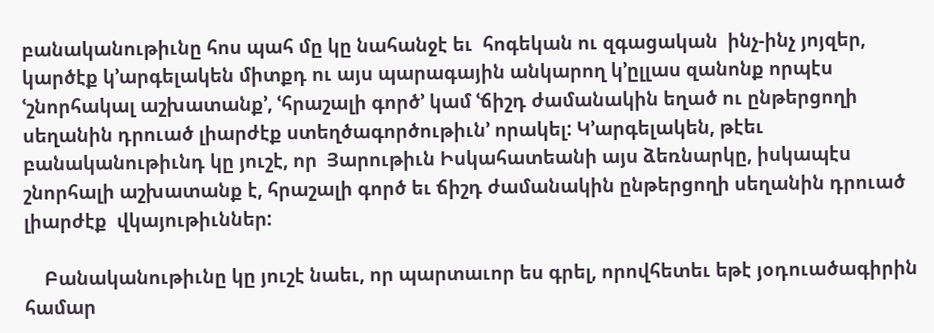բանականութիւնը հոս պահ մը կը նահանջէ եւ  հոգեկան ու զգացական  ինչ-ինչ յոյզեր, կարծէք կ’արգելակեն միտքդ ու այս պարագային անկարող կ’ըլլաս զանոնք որպէս ՙշնորհակալ աշխատանք՚, ՙհրաշալի գործ՚ կամ ՙճիշդ ժամանակին եղած ու ընթերցողի սեղանին դրուած լիարժէք ստեղծագործութիւն՚ որակել: Կ’արգելակեն, թէեւ բանականութիւնդ կը յուշէ, որ  Յարութիւն Իսկահատեանի այս ձեռնարկը, իսկապէս շնորհալի աշխատանք է, հրաշալի գործ եւ ճիշդ ժամանակին ընթերցողի սեղանին դրուած լիարժէք  վկայութիւններ:

    Բանականութիւնը կը յուշէ նաեւ, որ պարտաւոր ես գրել, որովհետեւ եթէ յօդուածագիրին համար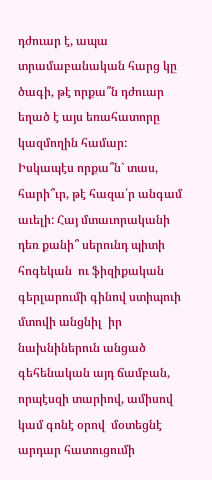դժուար է, ապա տրամաբանական հարց կը ծագի, թէ որքա՞ն դժուար եղած է այս եռահատորը կազմողին համար: Իսկապէս որքա՞ն` տաս, հարի՞ւր, թէ հազա՛ր անգամ աւելի: Հայ մտաւորականի  դեռ քանի՞ սերունդ պիտի հոգեկան  ու ֆիզիքական գերլարումի գինով ստիպուի մտովի անցնիլ  իր նախնիներուն անցած գեհենական այդ ճամբան, որպէսզի տարիով, ամիսով կամ գոնէ օրով  մօտեցնէ արդար հատուցումի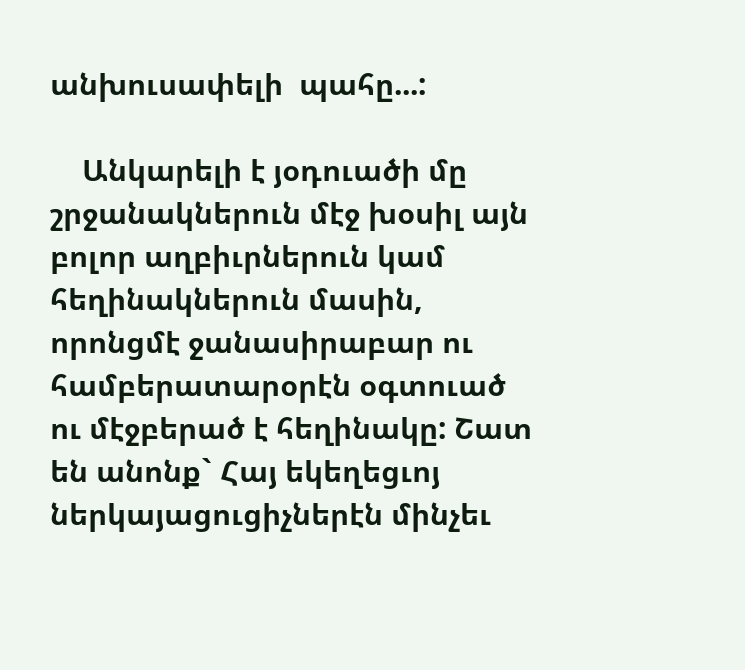անխուսափելի  պահը...:

    Անկարելի է յօդուածի մը շրջանակներուն մէջ խօսիլ այն բոլոր աղբիւրներուն կամ հեղինակներուն մասին, որոնցմէ ջանասիրաբար ու համբերատարօրէն օգտուած ու մէջբերած է հեղինակը: Շատ են անոնք` Հայ եկեղեցւոյ ներկայացուցիչներէն մինչեւ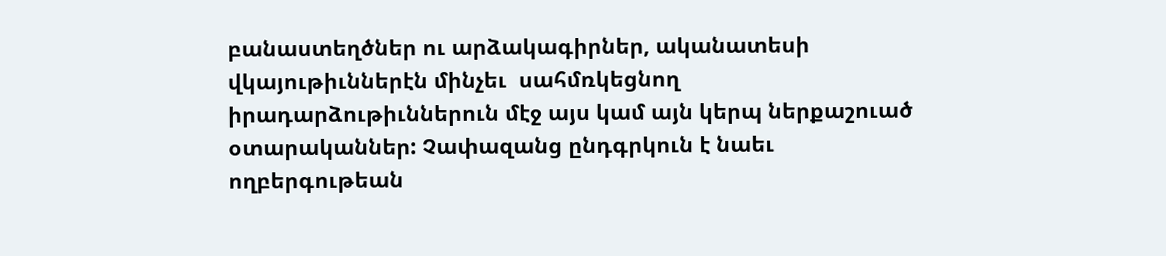բանաստեղծներ ու արձակագիրներ, ականատեսի վկայութիւններէն մինչեւ  սահմռկեցնող իրադարձութիւններուն մէջ այս կամ այն կերպ ներքաշուած օտարականներ: Չափազանց ընդգրկուն է նաեւ ողբերգութեան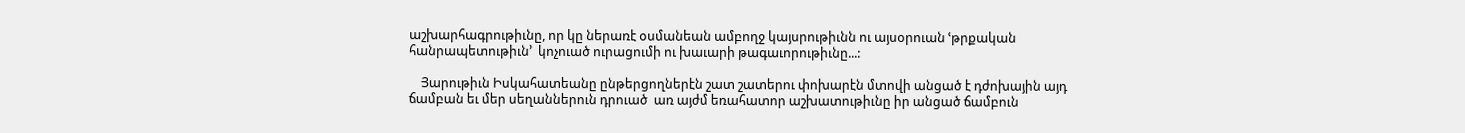աշխարհագրութիւնը, որ կը ներառէ օսմանեան ամբողջ կայսրութիւնն ու այսօրուան ՙթրքական հանրապետութիւն՚  կոչուած ուրացումի ու խաւարի թագաւորութիւնը...:

    Յարութիւն Իսկահատեանը ընթերցողներէն շատ շատերու փոխարէն մտովի անցած է դժոխային այդ ճամբան եւ մեր սեղաններուն դրուած  առ այժմ եռահատոր աշխատութիւնը իր անցած ճամբուն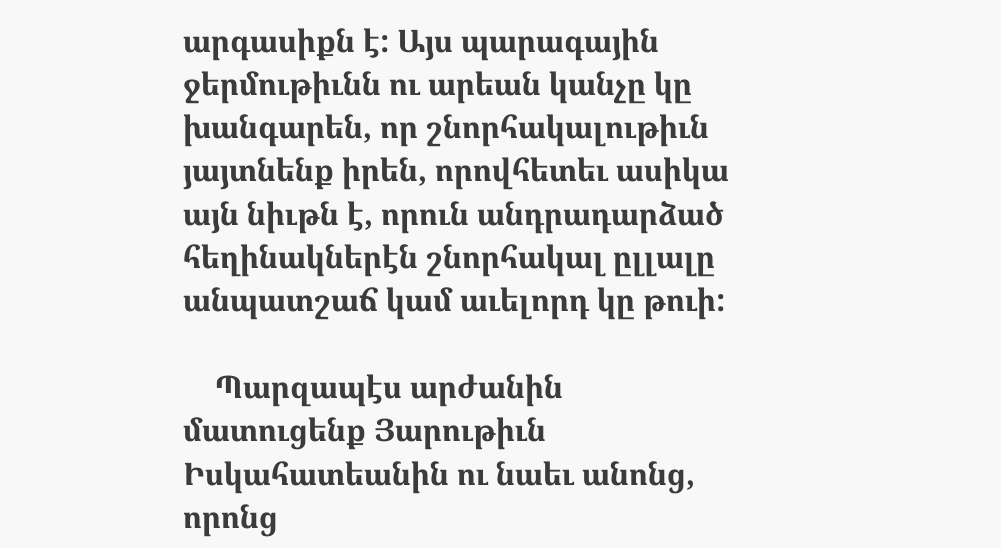արգասիքն է: Այս պարագային ջերմութիւնն ու արեան կանչը կը խանգարեն, որ շնորհակալութիւն յայտնենք իրեն, որովհետեւ ասիկա այն նիւթն է, որուն անդրադարձած հեղինակներէն շնորհակալ ըլլալը անպատշաճ կամ աւելորդ կը թուի:

    Պարզապէս արժանին մատուցենք Յարութիւն Իսկահատեանին ու նաեւ անոնց, որոնց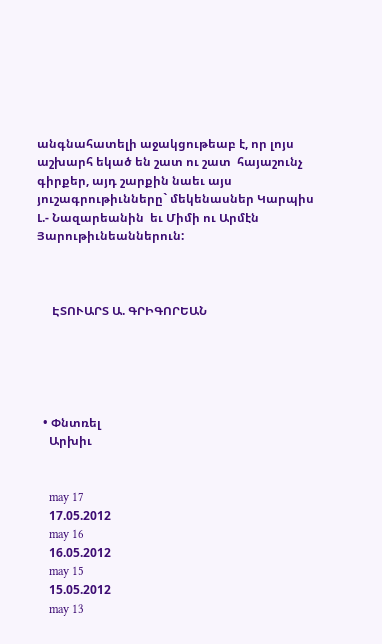անգնահատելի աջակցութեաբ է, որ լոյս աշխարհ եկած են շատ ու շատ  հայաշունչ գիրքեր, այդ շարքին նաեւ այս յուշագրութիւնները` մեկենասներ Կարպիս Լ.- Նազարեանին  եւ Միմի ու Արմէն Յարութիւնեաններուն:



     ԷՏՈՒԱՐՏ Ա. ԳՐԻԳՈՐԵԱՆ





  • Փնտռել
    Արխիւ


    may 17
    17.05.2012
    may 16
    16.05.2012
    may 15
    15.05.2012
    may 13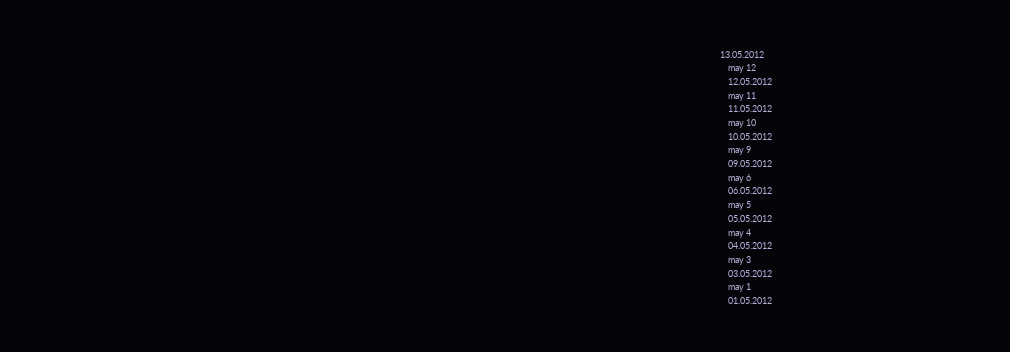13.05.2012
    may 12
    12.05.2012
    may 11
    11.05.2012
    may 10
    10.05.2012
    may 9
    09.05.2012
    may 6
    06.05.2012
    may 5
    05.05.2012
    may 4
    04.05.2012
    may 3
    03.05.2012
    may 1
    01.05.2012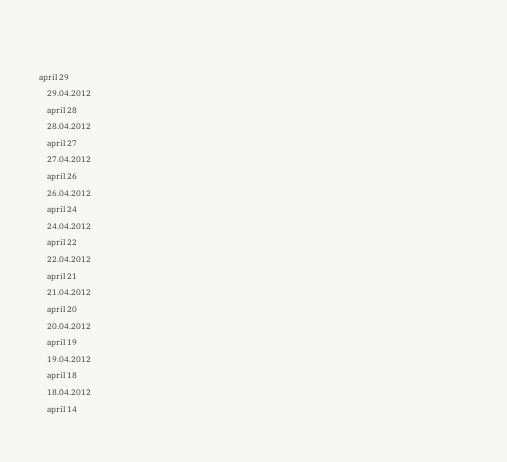april 29
    29.04.2012
    april 28
    28.04.2012
    april 27
    27.04.2012
    april 26
    26.04.2012
    april 24
    24.04.2012
    april 22
    22.04.2012
    april 21
    21.04.2012
    april 20
    20.04.2012
    april 19
    19.04.2012
    april 18
    18.04.2012
    april 14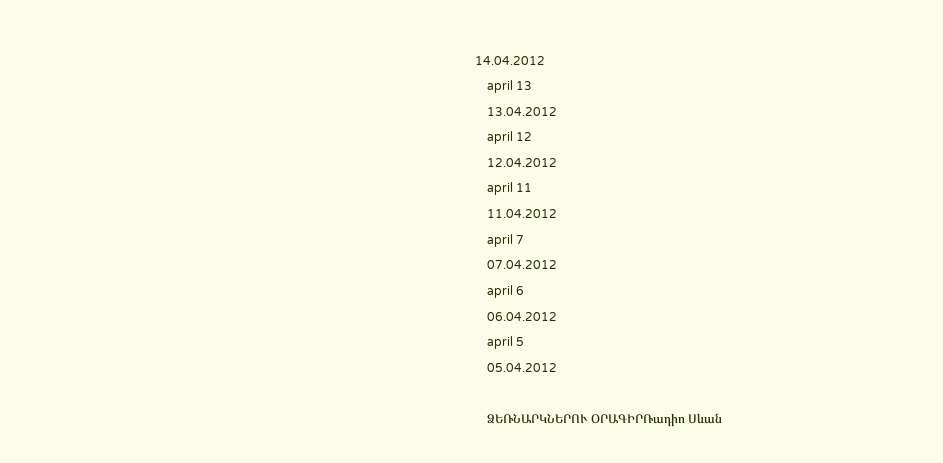14.04.2012
    april 13
    13.04.2012
    april 12
    12.04.2012
    april 11
    11.04.2012
    april 7
    07.04.2012
    april 6
    06.04.2012
    april 5
    05.04.2012

    ՁԵՌՆԱՐԿՆԵՐՈՒ ՕՐԱԳԻՐՌադիո Սևան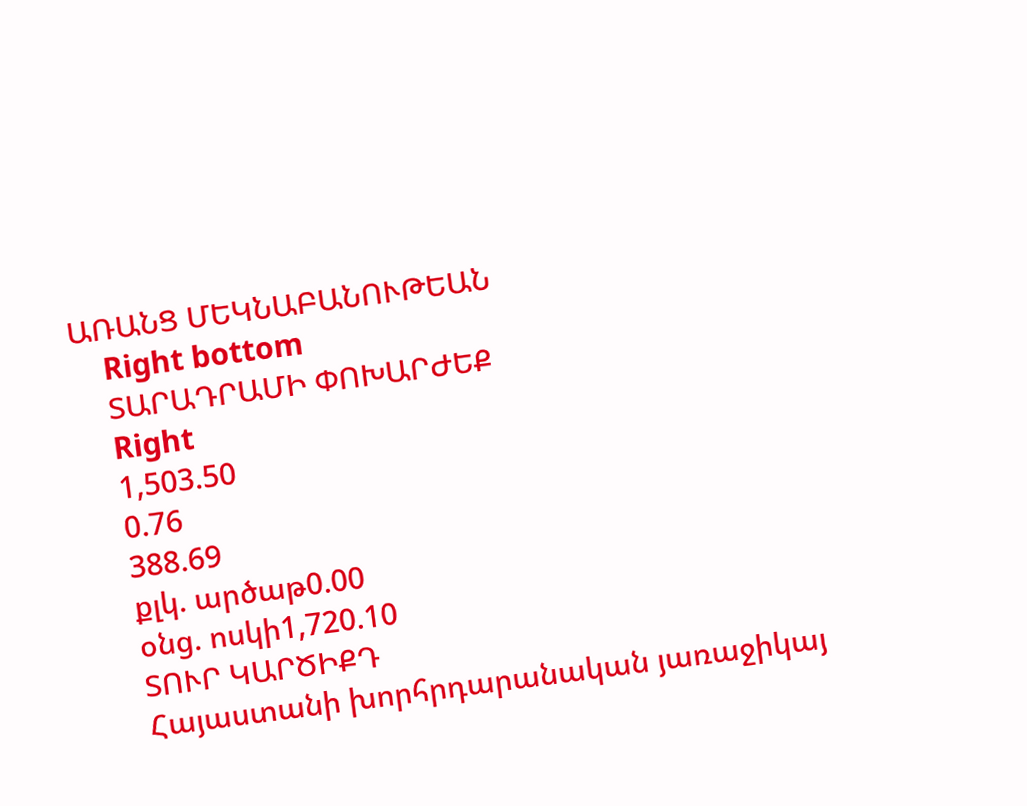ԱՌԱՆՑ ՄԵԿՆԱԲԱՆՈՒԹԵԱՆ
    Right bottom
    ՏԱՐԱԴՐԱՄԻ ՓՈԽԱՐԺԵՔ
    Right
    1,503.50
    0.76
    388.69
    քլկ. արծաթ0.00
    օնց. ոսկի1,720.10
    ՏՈՒՐ ԿԱՐԾԻՔԴ
    Հայաստանի խորհրդարանական յառաջիկայ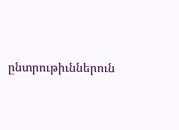ընտրութիւններուն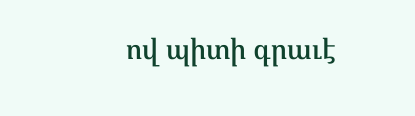ով պիտի գրաւէ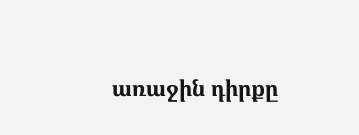առաջին դիրքը